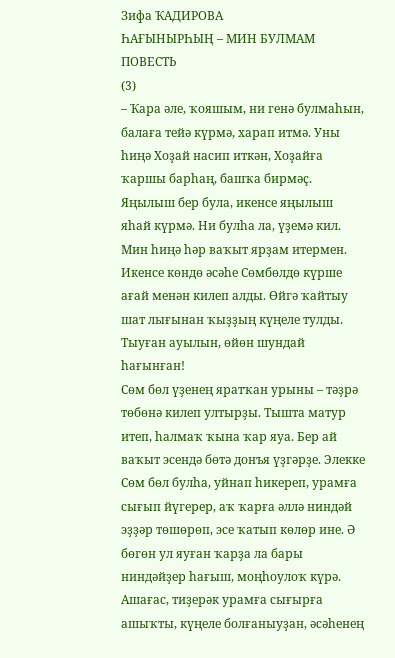Зифа ҠАДИРОВА
ҺАҒЫНЫРҺЫҢ – МИН БУЛМАМ
ПОВЕСТЬ
(3)
– Ҡара әле, ҡояшым, ни генә булмаһын, балаға тейә күрмә, харап итмә. Уны һиңә Хоҙай насип иткән, Хоҙайға ҡаршы барһаң, башҡа бирмәҫ. Яңылыш бер була, икенсе яңылыш яһай күрмә. Ни булһа ла, үҙемә кил. Мин һиңә һәр ваҡыт ярҙам итермен.
Икенсе көндө әсәһе Сөмбөлдө күрше ағай менән килеп алды. Өйгә ҡайтыу шат лығынан ҡыҙҙың күңеле тулды. Тыуған ауылын, өйөн шундай һағынған!
Сөм бөл үҙенең яратҡан урыны – тәҙрә төбөнә килеп ултырҙы. Тышта матур итеп, һалмаҡ ҡына ҡар яуа. Бер ай ваҡыт эсендә бөтә донъя үҙгәрҙе. Элекке Сөм бөл булһа, уйнап һикереп, урамға сығып йүгерер, аҡ ҡарға әллә ниндәй эҙҙәр төшөрөп, эсе ҡатып көлөр ине. Ә бөгөн ул яуған ҡарҙа ла бары ниндәйҙер һағыш, моңһоулоҡ күрә. Ашағас, тиҙерәк урамға сығырға ашыҡты, күңеле болғаныуҙан, әсәһенең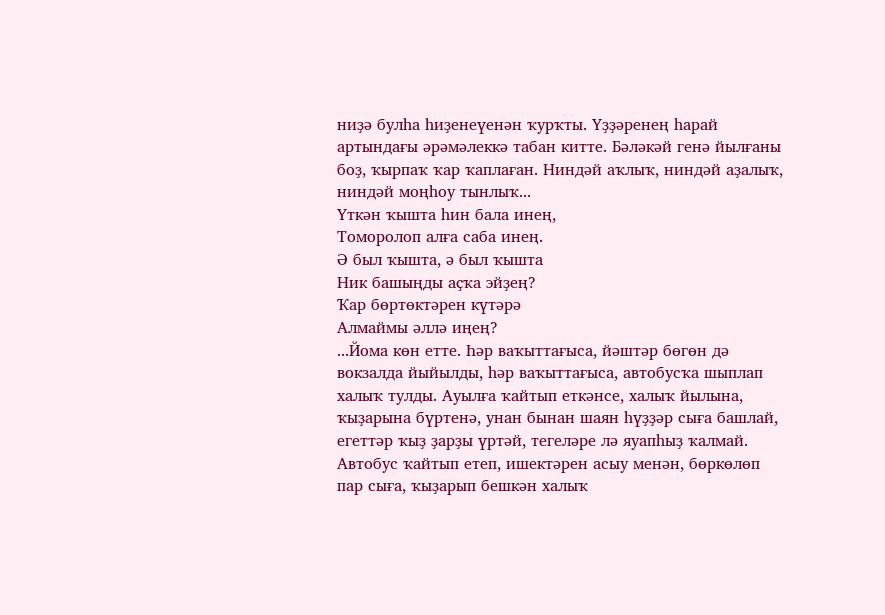ниҙә булһа һиҙенеүенән ҡурҡты. Үҙҙәренең һарай артындағы әрәмәлеккә табан китте. Бәләкәй генә йылғаны боҙ, ҡырпаҡ ҡар ҡаплаған. Ниндәй аҡлыҡ, ниндәй аҙалыҡ, ниндәй моңһоу тынлыҡ...
Үткән ҡышта һин бала инең,
Томоролоп алға саба инең.
Ә был ҡышта, ә был ҡышта
Ник башыңды аҫҡа эйҙең?
Ҡар бөртөктәрен күтәрә
Алмаймы әллә иңең?
...Йома көн етте. Һәр ваҡыттағыса, йәштәр бөгөн дә вокзалда йыйылды, һәр ваҡыттағыса, автобусҡа шыплап халыҡ тулды. Ауылға ҡайтып еткәнсе, халыҡ йылына, ҡыҙарына бүртенә, унан бынан шаян һүҙҙәр сыға башлай, егеттәр ҡыҙ ҙарҙы үртәй, тегеләре лә яуапһыҙ ҡалмай.
Автобус ҡайтып етеп, ишектәрен асыу менән, бөркөлөп пар сыға, ҡыҙарып бешкән халыҡ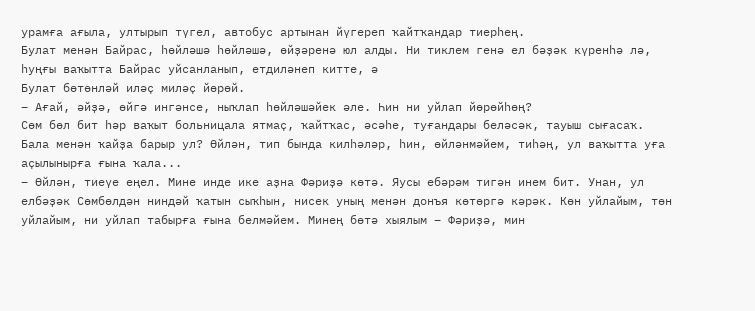урамға ағыла, ултырып түгел, автобус артынан йүгереп ҡайтҡандар тиерһең.
Булат менән Байрас, һөйләшә һөйләшә, өйҙәренә юл алды. Ни тиклем генә ел бәҙәк күренһә лә, һуңғы ваҡытта Байрас уйсанланып, етдиләнеп китте, ә
Булат бөтөнләй иләҫ миләҫ йөрөй.
– Ағай, әйҙә, өйгә ингәнсе, ныҡлап һөйләшәйек әле. Һин ни уйлап йөрөйһөң?
Сөм бөл бит һәр ваҡыт больницала ятмаҫ, ҡайтҡас, әсәһе, туғандары беләсәк, тауыш сығасаҡ. Бала менән ҡайҙа барыр ул? Өйлән, тип бында килһәләр, һин, өйләнмәйем, тиһәң, ул ваҡытта уға аҫылынырға ғына ҡала...
– Өйлән, тиеүе еңел. Мине инде ике аҙна Фәриҙә көтә. Яусы ебәрәм тигән инем бит. Унан, ул елбәҙәк Сөмбөлдән ниндәй ҡатын сыҡһын, нисек уның менән донъя көтөргә кәрәк. Көн уйлайым, төн уйлайым, ни уйлап табырға ғына белмәйем. Минең бөтә хыялым – Фәриҙә, мин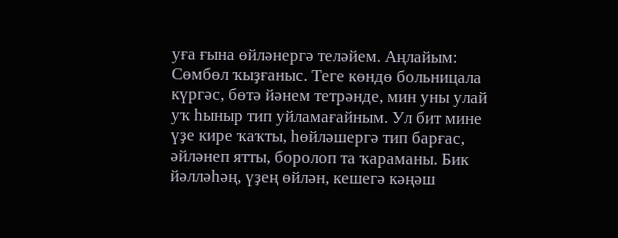уға ғына өйләнергә теләйем. Аңлайым: Сөмбөл ҡыҙғаныс. Теге көндө больницала күргәс, бөтә йәнем тетрәнде, мин уны улай уҡ һыныр тип уйламағайным. Ул бит мине үҙе кире ҡаҡты, һөйләшергә тип барғас, әйләнеп ятты, боролоп та ҡараманы. Бик йәлләһәң, үҙең өйлән, кешегә кәңәш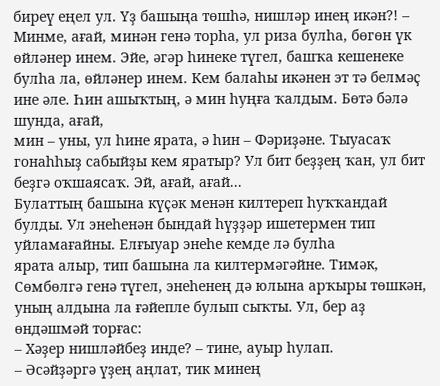биреү еңел ул. Үҙ башыңа төшһә, нишләр инең икән?! – Минме, ағай, минән генә торһа, ул риза булһа, бөгөн үк өйләнер инем. Эйе, әгәр һинеке түгел, башҡа кешенеке булһа ла, өйләнер инем. Кем балаһы икәнен эт тә белмәҫ ине әле. Һин ашыҡтың, ә мин һуңға ҡалдым. Бөтә бәлә шунда, ағай,
мин – уны, ул һине ярата, ә һин – Фәриҙәне. Тыуасаҡ гонаһһыҙ сабыйҙы кем яратыр? Ул бит беҙҙең ҡан, ул бит беҙгә оҡшаясаҡ. Эй, ағай, ағай...
Булаттың башына күҫәк менән килтереп һуҡҡандай булды. Ул энеһенән бындай һүҙҙәр ишетермен тип уйламағайны. Елғыуар энеһе кемде лә булһа
ярата алыр, тип башына ла килтермәгәйне. Тимәк, Сөмбөлгә генә түгел, энеһенең дә юлына арҡыры төшкән, уның алдына ла ғәйепле булып сыҡты. Ул, бер аҙ өндәшмәй торғас:
– Хәҙер нишләйбеҙ инде? – тине, ауыр һулап.
– Әсәйҙәргә үҙең аңлат, тик минең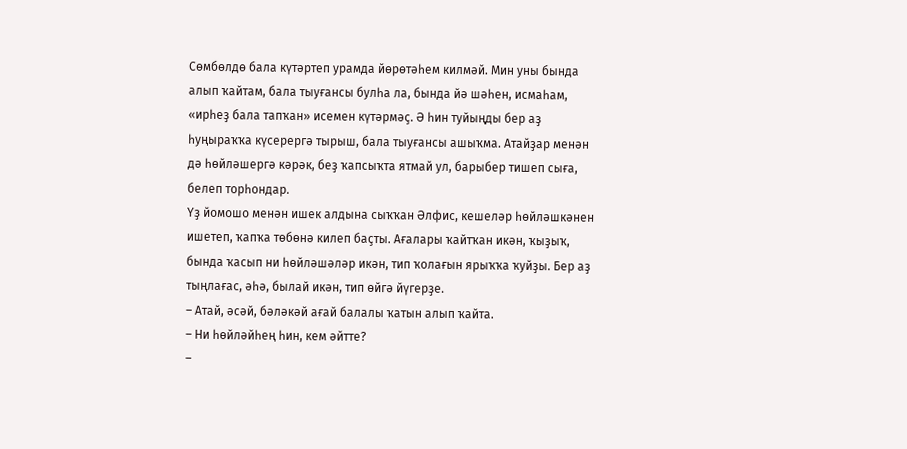Сөмбөлдө бала күтәртеп урамда йөрөтәһем килмәй. Мин уны бында алып ҡайтам, бала тыуғансы булһа ла, бында йә шәһен, исмаһам, «ирһеҙ бала тапҡан» исемен күтәрмәҫ. Ә һин туйыңды бер аҙ һуңыраҡҡа күсерергә тырыш, бала тыуғансы ашыҡма. Атайҙар менән дә һөйләшергә кәрәк, беҙ ҡапсыҡта ятмай ул, барыбер тишеп сыға, белеп торһондар.
Үҙ йомошо менән ишек алдына сыҡҡан Әлфис, кешеләр һөйләшкәнен ишетеп, ҡапҡа төбөнә килеп баҫты. Ағалары ҡайтҡан икән, ҡыҙыҡ, бында ҡасып ни һөйләшәләр икән, тип ҡолағын ярыҡҡа ҡуйҙы. Бер аҙ тыңлағас, әһә, былай икән, тип өйгә йүгерҙе.
– Атай, әсәй, бәләкәй ағай балалы ҡатын алып ҡайта.
– Ни һөйләйһең һин, кем әйтте?
–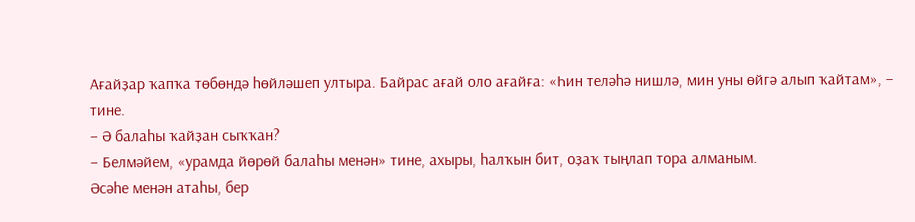Ағайҙар ҡапҡа төбөндә һөйләшеп ултыра. Байрас ағай оло ағайға: «Һин теләһә нишлә, мин уны өйгә алып ҡайтам», – тине.
– Ә балаһы ҡайҙан сыҡҡан?
– Белмәйем, «урамда йөрөй балаһы менән» тине, ахыры, һалҡын бит, оҙаҡ тыңлап тора алманым.
Әсәһе менән атаһы, бер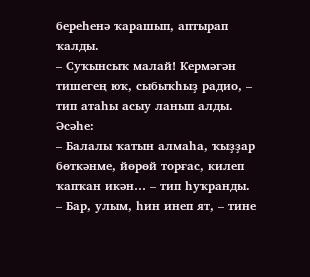береһенә ҡарашып, аптырап ҡалды.
– Суҡынсыҡ малай! Кермәгән тишегең юҡ, сыбыҡһыҙ радио, – тип атаһы асыу ланып алды.
Әсәһе:
– Балалы ҡатын алмаһа, ҡыҙҙар бөткәнме, йөрөй торғас, килеп ҡапҡан икән… – тип һуҡранды.
– Бар, улым, һин инеп ят, – тине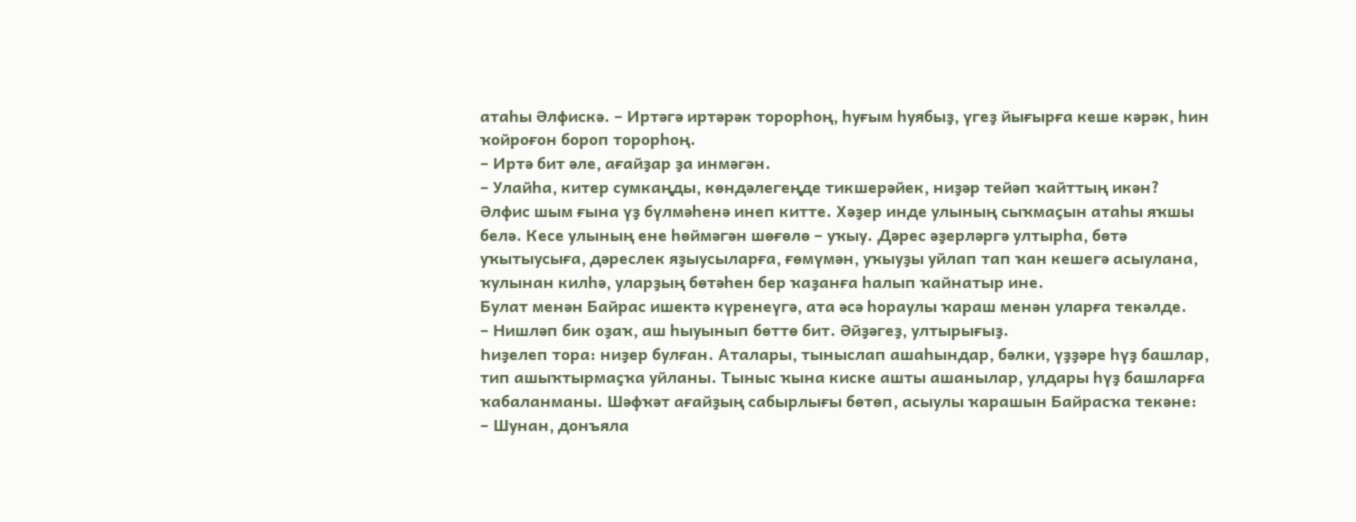атаһы Әлфискә. – Иртәгә иртәрәк торорһоң, һуғым һуябыҙ, үгеҙ йығырға кеше кәрәк, һин ҡойроғон бороп торорһоң.
– Иртә бит әле, ағайҙар ҙа инмәгән.
– Улайһа, китер сумкаңды, көндәлегеңде тикшерәйек, ниҙәр тейәп ҡайттың икән?
Әлфис шым ғына үҙ бүлмәһенә инеп китте. Хәҙер инде улының сыҡмаҫын атаһы яҡшы белә. Кесе улының ене һөймәгән шөғөлө – уҡыу. Дәрес әҙерләргә ултырһа, бөтә уҡытыусыға, дәреслек яҙыусыларға, ғөмүмән, уҡыуҙы уйлап тап ҡан кешегә асыулана, ҡулынан килһә, уларҙың бөтәһен бер ҡаҙанға һалып ҡайнатыр ине.
Булат менән Байрас ишектә күренеүгә, ата әсә һораулы ҡараш менән уларға текәлде.
– Нишләп бик оҙаҡ, аш һыуынып бөттө бит. Әйҙәгеҙ, ултырығыҙ.
Һиҙелеп тора: ниҙер булған. Аталары, тыныслап ашаһындар, бәлки, үҙҙәре һүҙ башлар, тип ашыҡтырмаҫҡа уйланы. Тыныс ҡына киске ашты ашанылар, улдары һүҙ башларға ҡабаланманы. Шәфҡәт ағайҙың сабырлығы бөтөп, асыулы ҡарашын Байрасҡа текәне:
– Шунан, донъяла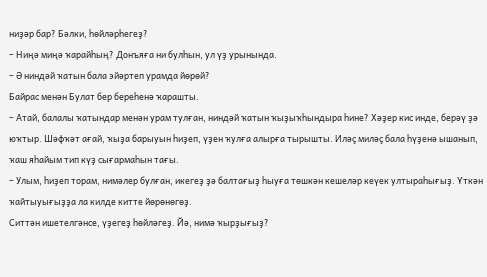ниҙәр бар? Бәлки, һөйләрһегеҙ?
– Ниңә миңә ҡарайһың? Донъяға ни булһын, ул үҙ урынында.
– Ә ниндәй ҡатын бала эйәртеп урамда йөрөй?
Байрас менән Булат бер береһенә ҡарашты.
– Атай, балалы ҡатындар менән урам тулған, ниндәй ҡатын ҡыҙыҡһындыра һине? Хәҙер кис инде, берәү ҙә юҡтыр. Шәфҡәт ағай, ҡыҙа барыуын һиҙеп, үҙен ҡулға алырға тырышты. Иләҫ миләҫ бала һүҙенә ышанып, ҡаш яһайым тип күҙ сығармаһын тағы.
– Улым, һиҙеп торам, нимәлер булған, икегеҙ ҙә балтағыҙ һыуға төшкән кешеләр кеүек ултыраһығыҙ. Үткән ҡайтыуығыҙҙа ла килде китте йөрөнөгөҙ.
Ситтән ишетелгәнсе, үҙегеҙ һөйләгеҙ. Йә, нимә ҡырҙығыҙ?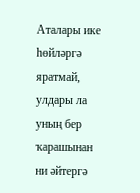Аталары ике һөйләргә яратмай, улдары ла уның бер ҡарашынан ни әйтергә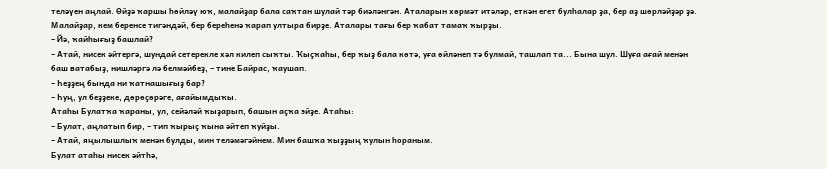теләүен аңлай. Өйҙә ҡаршы һөйләү юҡ, малайҙар бала саҡтан шулай тәр биәләнгән. Аталарын хөрмәт итәләр, еткән егет булһалар ҙа, бер аҙ шөрләйҙәр ҙә.
Малайҙар, кем беренсе тигәндәй, бер береһенә ҡарап ултыра бирҙе. Аталары тағы бер ҡабат тамаҡ ҡырҙы.
– Йә, ҡайһығыҙ башлай?
– Атай, нисек әйтергә, шундай сетерекле хәл килеп сыҡты. Ҡыҫҡаһы, бер ҡыҙ бала көтә, уға өйләнеп тә булмай, ташлап та... Бына шул. Шуға ағай менән баш ватабыҙ, нишләргә лә белмәйбеҙ, – тине Байрас, ҡаушап.
– Һеҙҙең бында ни ҡатнашығыҙ бар?
– Һуң, ул беҙҙеке, дөрөҫөрәге, ағайымдыҡы.
Атаһы Булатҡа ҡараны, ул, сейәләй ҡыҙарып, башын аҫҡа эйҙе. Атаһы:
– Булат, аңлатып бир, – тип ҡырыҫ ҡына әйтеп ҡуйҙы.
– Атай, яңылышлыҡ менән булды, мин теләмәгәйнем. Мин башҡа ҡыҙҙың ҡулын һораным.
Булат атаһы нисек әйтһә,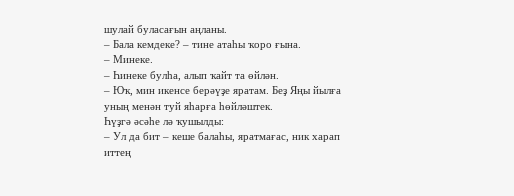шулай буласағын аңланы.
– Бала кемдеке? – тине атаһы ҡоро ғына.
– Минеке.
– Һинеке булһа, алып ҡайт та өйлән.
– Юҡ, мин икенсе берәүҙе яратам. Беҙ Яңы йылға уның менән туй яһарға һөйләштек.
Һүҙгә әсәһе лә ҡушылды:
– Ул да бит – кеше балаһы, яратмағас, ник харап иттең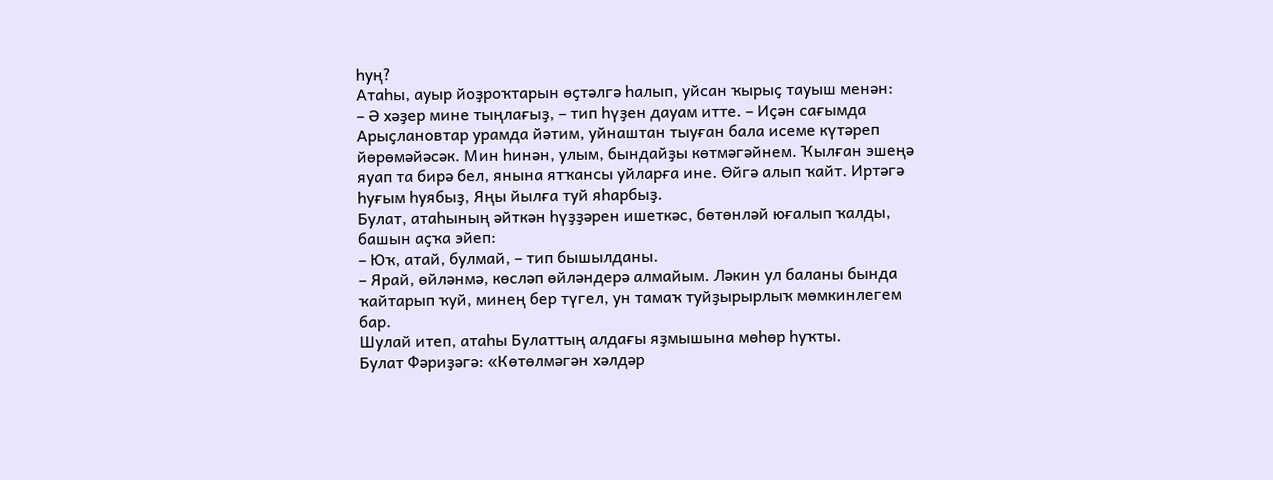һуң?
Атаһы, ауыр йоҙроҡтарын өҫтәлгә һалып, уйсан ҡырыҫ тауыш менән:
– Ә хәҙер мине тыңлағыҙ, – тип һүҙен дауам итте. – Иҫән сағымда Арыҫлановтар урамда йәтим, уйнаштан тыуған бала исеме күтәреп йөрөмәйәсәк. Мин һинән, улым, бындайҙы көтмәгәйнем. Ҡылған эшеңә яуап та бирә бел, янына ятҡансы уйларға ине. Өйгә алып ҡайт. Иртәгә һуғым һуябыҙ, Яңы йылға туй яһарбыҙ.
Булат, атаһының әйткән һүҙҙәрен ишеткәс, бөтөнләй юғалып ҡалды, башын аҫҡа эйеп:
– Юҡ, атай, булмай, – тип бышылданы.
– Ярай, өйләнмә, көсләп өйләндерә алмайым. Ләкин ул баланы бында ҡайтарып ҡуй, минең бер түгел, ун тамаҡ туйҙырырлыҡ мөмкинлегем бар.
Шулай итеп, атаһы Булаттың алдағы яҙмышына мөһөр һуҡты.
Булат Фәриҙәгә: «Көтөлмәгән хәлдәр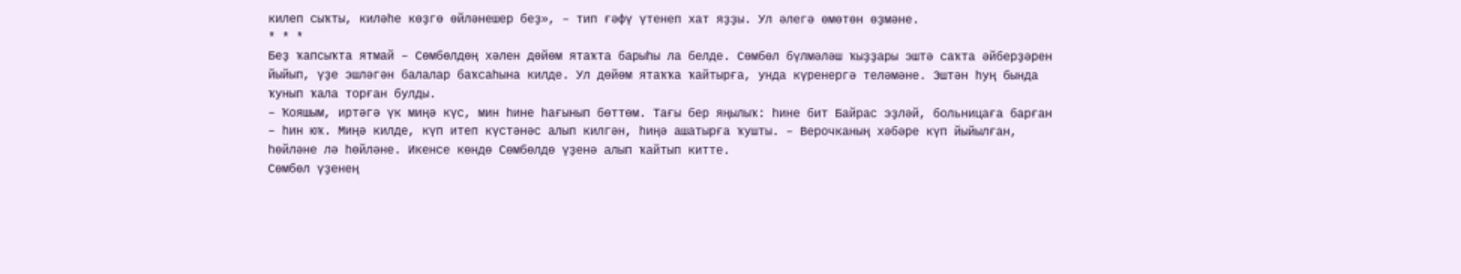килеп сыҡты, киләһе көҙгө өйләнешер беҙ», – тип ғәфү үтенеп хат яҙҙы. Ул әлегә өмөтөн өҙмәне.
* * *
Беҙ ҡапсыҡта ятмай – Сөмбөлдөң хәлен дөйөм ятаҡта барыһы ла белде. Сөмбөл бүлмәләш ҡыҙҙары эштә саҡта әйберҙәрен йыйып, үҙе эшләгән балалар баҡсаһына килде. Ул дөйөм ятаҡҡа ҡайтырға, унда күренергә теләмәне. Эштән һуң бында ҡунып ҡала торған булды.
– Ҡояшым, иртәгә үк миңә күс, мин һине һағынып бөттөм. Тағы бер яңылыҡ: һине бит Байрас эҙләй, больницаға барған – һин юҡ. Миңә килде, күп итеп күстәнәс алып килгән, һиңә ашатырға ҡушты. – Верочканың хәбәре күп йыйылған, һөйләне лә һөйләне. Икенсе көндө Сөмбөлдө үҙенә алып ҡайтып китте.
Сөмбөл үҙенең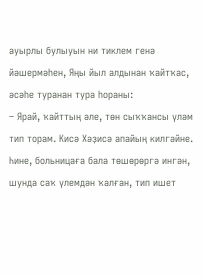ауырлы булыуын ни тиклем генә йәшермәһен, Яңы йыл алдынан ҡайтҡас, әсәһе туранан тура һораны:
– Ярай, ҡайттың әле, төн сыҡҡансы үләм тип торам. Кисә Хәҙисә апайың килгәйне. Һине, больницаға бала төшөрөргә ингән, шунда саҡ үлемдән ҡалған, тип ишет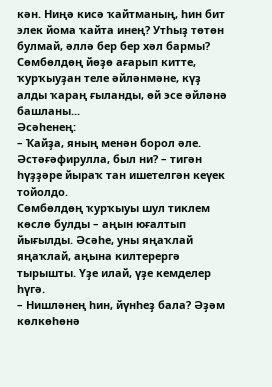кән. Ниңә кисә ҡайтманың, һин бит элек йома ҡайта инең? Утһыҙ төтөн булмай, әллә бер бер хәл бармы?
Сөмбөлдөң йөҙө ағарып китте, ҡурҡыуҙан теле әйләнмәне, күҙ алды ҡараң ғыланды, өй эсе әйләнә башланы...
Әсәһенең:
– Ҡайҙа, яның менән борол әле. Әстәғәфирулла, был ни? – тигән һүҙҙәре йыраҡ тан ишетелгән кеүек тойолдо.
Сөмбөлдөң ҡурҡыуы шул тиклем көслө булды – аңын юғалтып йығылды. Әсәһе, уны яңаҡлай яңаҡлай, аңына килтерергә тырышты. Үҙе илай, үҙе кемделер һүгә.
– Нишләнең һин, йүнһеҙ бала? Әҙәм көлкөһөнә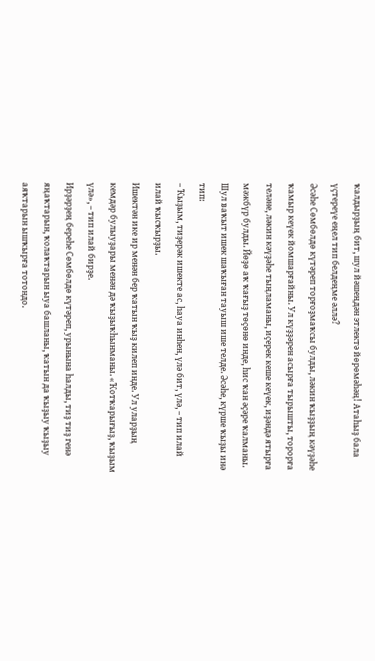ҡалдырҙың бит, шул йәшеңдән этлектә йөрөмәһәң! Атаһыҙ бала үҫтереүе еңел тип белдеңме әллә?
Әсәһе Сөмбөлдө күтәреп торғоҙмаҡсы булды, ләкин ҡыҙҙың кәүҙәһе ҡамыр кеүек йомшарғайны. Ул күҙҙәрен асырға тырышты, торорға теләне, ләкин кәүҙәһе тыңламаны, иҫерек кеше кеүек, иҙәндә ятырға мәжбүр булды. Йөҙө аҡ ҡағыҙ төҫөнө инде, һис ҡан әҫәре ҡалманы. Шул ваҡыт ишек шаҡыған тауыш ише телде. Әсәһе, күрше ҡыҙы инә тип:
– Ҡыҙым, тиҙерәк ишекте ас, һауа инһен, үлә бит, үлә, – тип илай илай ҡысҡырҙы.
Ишектән ике ир менән бер ҡатын ҡыҙ килеп инде. Ул уларҙың кемдәр булыуҙары менән дә ҡыҙыҡһынманы. «Ҡотҡарығыҙ, ҡыҙым үлә», – тип илай бирҙе.
Ирҙәрҙең береһе Сөмбөлдө күтәреп, урынына һалды, тиҙ тиҙ генә яңаҡтарын, ҡолаҡтарын ыуа башланы, ҡатын да ҡыҙыу ҡыҙыу аяҡтарын ышҡырға тотондо.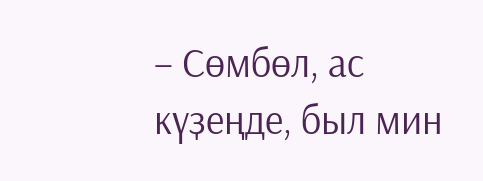– Сөмбөл, ас күҙеңде, был мин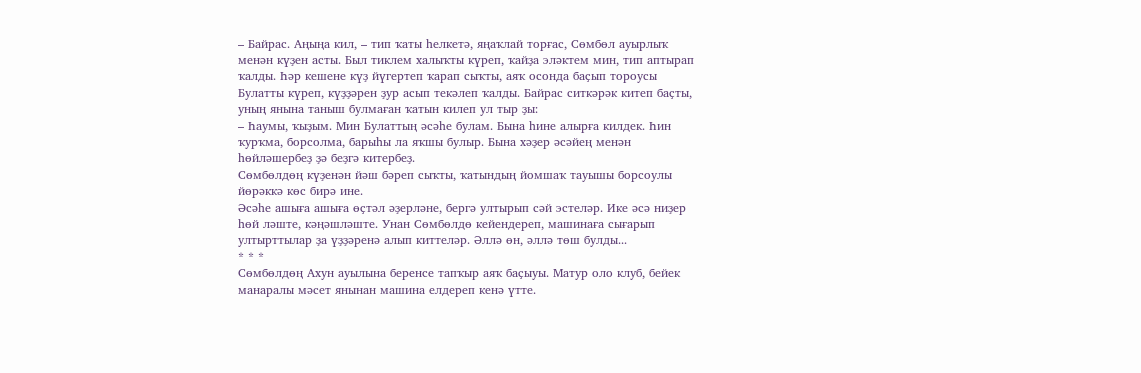– Байрас. Аңыңа кил, – тип ҡаты һелкетә, яңаҡлай торғас, Сөмбөл ауырлыҡ менән күҙен асты. Был тиклем халыҡты күреп, ҡайҙа эләктем мин, тип аптырап ҡалды. Һәр кешене күҙ йүгертеп ҡарап сыҡты, аяҡ осонда баҫып тороусы Булатты күреп, күҙҙәрен ҙур асып текәлеп ҡалды. Байрас ситкәрәк китеп баҫты, уның янына таныш булмаған ҡатын килеп ул тыр ҙы:
– Һаумы, ҡыҙым. Мин Булаттың әсәһе булам. Бына һине алырға килдек. Һин ҡурҡма, борсолма, барыһы ла яҡшы булыр. Бына хәҙер әсәйең менән һөйләшербеҙ ҙә беҙгә китербеҙ.
Сөмбөлдөң күҙенән йәш бәреп сыҡты, ҡатындың йомшаҡ тауышы борсоулы йөрәккә көс бирә ине.
Әсәһе ашыға ашыға өҫтәл әҙерләне, бергә ултырып сәй эстеләр. Ике әсә ниҙер һөй ләште, кәңәшләште. Унан Сөмбөлдө кейендереп, машинаға сығарып ултырттылар ҙа үҙҙәренә алып киттеләр. Әллә өн, әллә төш булды...
* * *
Сөмбөлдөң Ахун ауылына беренсе тапҡыр аяҡ баҫыуы. Матур оло клуб, бейек манаралы мәсет янынан машина елдереп кенә үтте.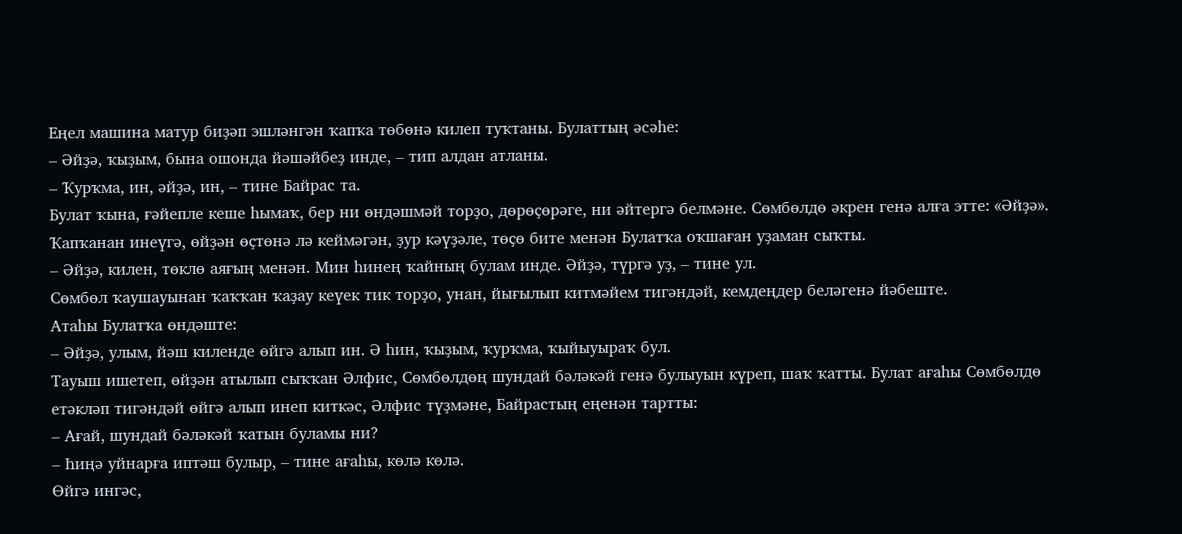Еңел машина матур биҙәп эшләнгән ҡапҡа төбөнә килеп туҡтаны. Булаттың әсәһе:
– Әйҙә, ҡыҙым, бына ошонда йәшәйбеҙ инде, – тип алдан атланы.
– Ҡурҡма, ин, әйҙә, ин, – тине Байрас та.
Булат ҡына, ғәйепле кеше һымаҡ, бер ни өндәшмәй торҙо, дөрөҫөрәге, ни әйтергә белмәне. Сөмбөлдө әкрен генә алға этте: «Әйҙә».
Ҡапҡанан инеүгә, өйҙән өҫтөнә лә кеймәгән, ҙур кәүҙәле, төҫө бите менән Булатҡа оҡшаған уҙаман сыҡты.
– Әйҙә, килен, төклө аяғың менән. Мин һинең ҡайның булам инде. Әйҙә, түргә уҙ, – тине ул.
Сөмбөл ҡаушауынан ҡаҡҡан ҡаҙау кеүек тик торҙо, унан, йығылып китмәйем тигәндәй, кемдеңдер беләгенә йәбеште.
Атаһы Булатҡа өндәште:
– Әйҙә, улым, йәш киленде өйгә алып ин. Ә һин, ҡыҙым, ҡурҡма, ҡыйыуыраҡ бул.
Тауыш ишетеп, өйҙән атылып сыҡҡан Әлфис, Сөмбөлдөң шундай бәләкәй генә булыуын күреп, шаҡ ҡатты. Булат ағаһы Сөмбөлдө етәкләп тигәндәй өйгә алып инеп киткәс, Әлфис түҙмәне, Байрастың еңенән тартты:
– Ағай, шундай бәләкәй ҡатын буламы ни?
– Һиңә уйнарға иптәш булыр, – тине ағаһы, көлә көлә.
Өйгә ингәс,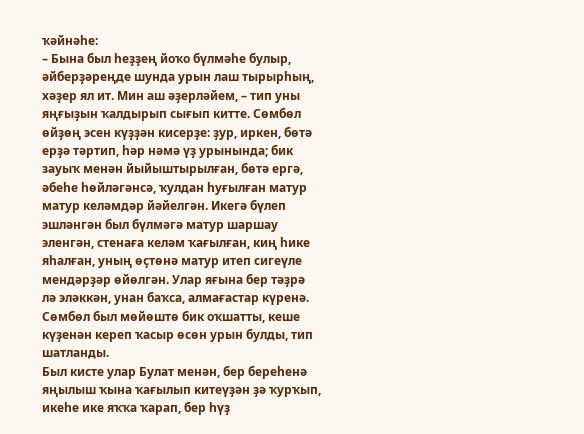ҡәйнәһе:
– Бына был һеҙҙең йоҡо бүлмәһе булыр, әйберҙәреңде шунда урын лаш тырырһың, хәҙер ял ит. Мин аш әҙерләйем, – тип уны яңғыҙын ҡалдырып сығып китте. Сөмбөл өйҙөң эсен күҙҙән кисерҙе: ҙур, иркен, бөтә ерҙә тәртип, һәр нәмә үҙ урынында; бик зауыҡ менән йыйыштырылған, бөтә ергә, әбеһе һөйләгәнсә, ҡулдан һуғылған матур матур келәмдәр йәйелгән. Икегә бүлеп эшләнгән был бүлмәгә матур шаршау эленгән, стенаға келәм ҡағылған, киң һике яһалған, уның өҫтөнә матур итеп сигеүле мендәрҙәр өйөлгән. Улар яғына бер тәҙрә лә эләккән, унан баҡса, алмағастар күренә. Сөмбөл был мөйөштө бик оҡшатты, кеше күҙенән кереп ҡасыр өсөн урын булды, тип шатланды.
Был кисте улар Булат менән, бер береһенә яңылыш ҡына ҡағылып китеүҙән ҙә ҡурҡып, икеһе ике яҡҡа ҡарап, бер һүҙ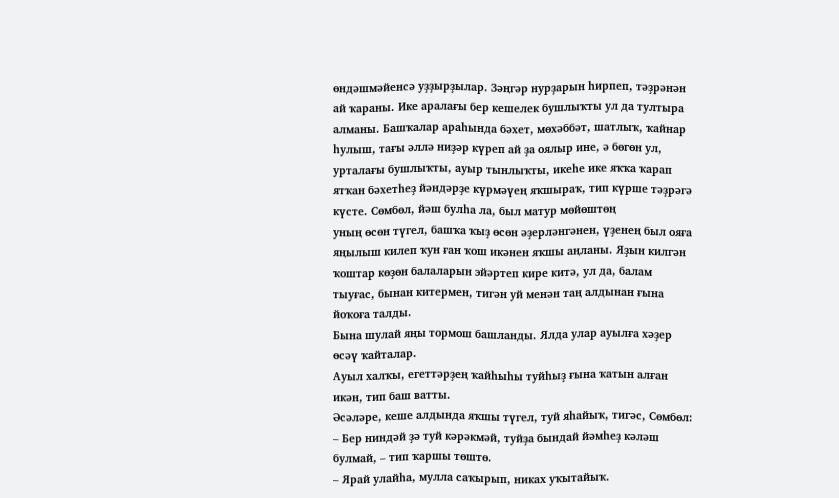өндәшмәйенсә уҙҙырҙылар. Зәңгәр нурҙарын һирпеп, тәҙрәнән ай ҡараны. Ике аралағы бер кешелек бушлыҡты ул да тултыра алманы. Башҡалар араһында бәхет, мөхәббәт, шатлыҡ, ҡайнар һулыш, тағы әллә ниҙәр күреп ай ҙа оялыр ине, ә бөгөн ул, урталағы бушлыҡты, ауыр тынлыҡты, икеһе ике яҡҡа ҡарап ятҡан бәхетһеҙ йәндәрҙе күрмәүең яҡшыраҡ, тип күрше тәҙрәгә күсте. Сөмбөл, йәш булһа ла, был матур мөйөштөң
уның өсөн түгел, башҡа ҡыҙ өсөн әҙерләнгәнен, үҙенең был ояға яңылыш килеп ҡун ған ҡош икәнен яҡшы аңланы. Яҙын килгән ҡоштар көҙөн балаларын эйәртеп кире китә, ул да, балам тыуғас, бынан китермен, тигән уй менән таң алдынан ғына йоҡоға талды.
Бына шулай яңы тормош башланды. Ялда улар ауылға хәҙер өсәү ҡайталар.
Ауыл халҡы, егеттәрҙең ҡайһыһы туйһыҙ ғына ҡатын алған икән, тип баш ватты.
Әсәләре, кеше алдында яҡшы түгел, туй яһайыҡ, тигәс, Сөмбөл:
– Бер ниндәй ҙә туй кәрәкмәй, туйҙа бындай йәмһеҙ кәләш булмай, – тип ҡаршы төштө.
– Ярай улайһа, мулла саҡырып, никах уҡытайыҡ.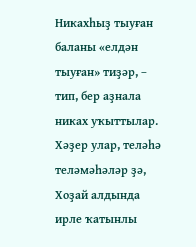Никахһыҙ тыуған баланы «елдән тыуған» тиҙәр, – тип, бер аҙнала никах уҡыттылар.
Хәҙер улар, теләһә теләмәһәләр ҙә, Хоҙай алдында ирле ҡатынлы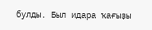булды. Был идара ҡағыҙы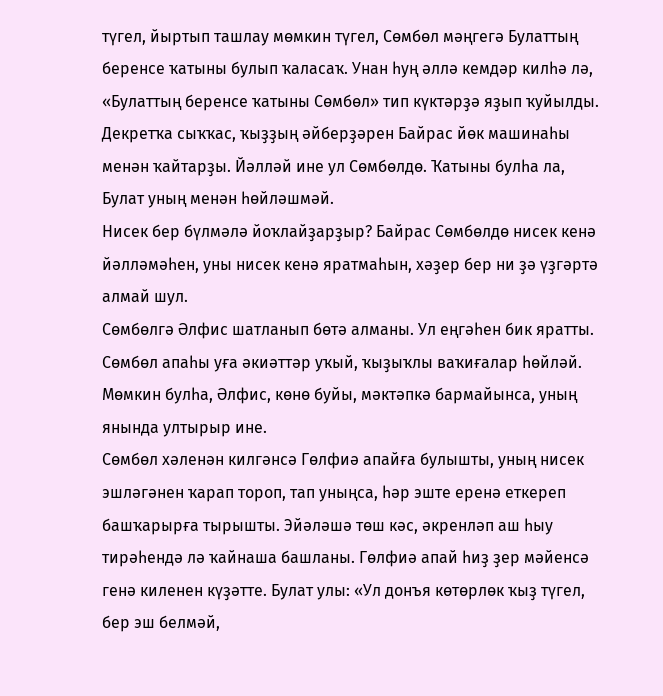түгел, йыртып ташлау мөмкин түгел, Сөмбөл мәңгегә Булаттың беренсе ҡатыны булып ҡаласаҡ. Унан һуң әллә кемдәр килһә лә, «Булаттың беренсе ҡатыны Сөмбөл» тип күктәрҙә яҙып ҡуйылды.
Декретҡа сыҡҡас, ҡыҙҙың әйберҙәрен Байрас йөк машинаһы менән ҡайтарҙы. Йәлләй ине ул Сөмбөлдө. Ҡатыны булһа ла, Булат уның менән һөйләшмәй.
Нисек бер бүлмәлә йоҡлайҙарҙыр? Байрас Сөмбөлдө нисек кенә йәлләмәһен, уны нисек кенә яратмаһын, хәҙер бер ни ҙә үҙгәртә алмай шул.
Сөмбөлгә Әлфис шатланып бөтә алманы. Ул еңгәһен бик яратты. Сөмбөл апаһы уға әкиәттәр уҡый, ҡыҙыҡлы ваҡиғалар һөйләй. Мөмкин булһа, Әлфис, көнө буйы, мәктәпкә бармайынса, уның янында ултырыр ине.
Сөмбөл хәленән килгәнсә Гөлфиә апайға булышты, уның нисек эшләгәнен ҡарап тороп, тап уныңса, һәр эште еренә еткереп башҡарырға тырышты. Эйәләшә төш кәс, әкренләп аш һыу тирәһендә лә ҡайнаша башланы. Гөлфиә апай һиҙ ҙер мәйенсә генә киленен күҙәтте. Булат улы: «Ул донъя көтөрлөк ҡыҙ түгел, бер эш белмәй,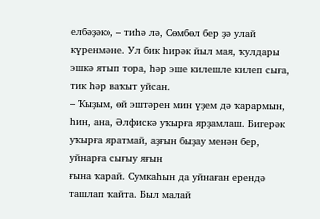елбәҙәк», – тиһә лә, Сөмбөл бер ҙә улай күренмәне. Ул бик һирәк йыл мая, ҡулдары эшкә ятып тора, һәр эше килешле килеп сыға, тик һәр ваҡыт уйсан.
– Ҡыҙым, өй эштәрен мин үҙем дә ҡарармын, һин, ана, Әлфискә уҡырға ярҙамлаш. Бигерәк уҡырға яратмай, аҙғын быҙау менән бер, уйнарға сығыу яғын
ғына ҡарай. Сумкаһын да уйнаған ерендә ташлап ҡайта. Был малай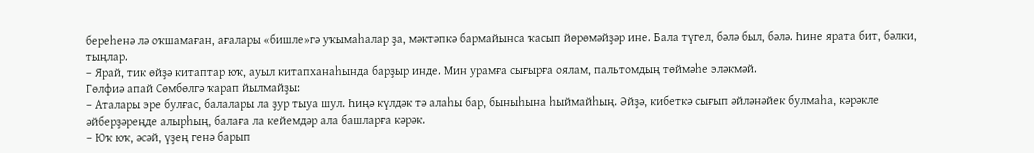береһенә лә оҡшамаған, ағалары «бишле»гә уҡымаһалар ҙа, мәктәпкә бармайынса ҡасып йөрөмәйҙәр ине. Бала түгел, бәлә был, бәлә. Һине ярата бит, бәлки, тыңлар.
– Ярай, тик өйҙә китаптар юҡ, ауыл китапханаһында барҙыр инде. Мин урамға сығырға оялам, пальтомдың төймәһе эләкмәй.
Гөлфиә апай Сөмбөлгә ҡарап йылмайҙы:
– Аталары эре булғас, балалары ла ҙур тыуа шул. Һиңә күлдәк тә алаһы бар, быныһына һыймайһың. Әйҙә, кибеткә сығып әйләнәйек булмаһа, кәрәкле әйберҙәреңде алырһың, балаға ла кейемдәр ала башларға кәрәк.
– Юҡ юҡ, әсәй, үҙең генә барып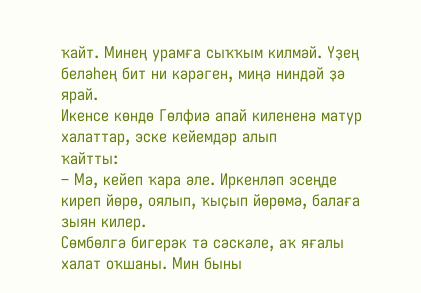ҡайт. Минең урамға сыҡҡым килмәй. Үҙең беләһең бит ни кәрәген, миңә ниндәй ҙә ярай.
Икенсе көндө Гөлфиә апай килененә матур халаттар, эске кейемдәр алып
ҡайтты:
– Мә, кейеп ҡара әле. Иркенләп эсеңде киреп йөрө, оялып, ҡыҫып йөрөмә, балаға зыян килер.
Сөмбөлгә бигерәк тә сәскәле, аҡ яғалы халат оҡшаны. Мин быны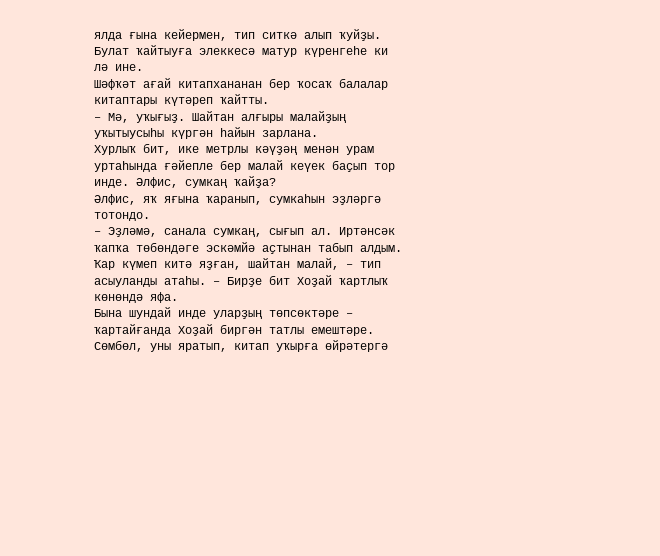ялда ғына кейермен, тип ситкә алып ҡуйҙы. Булат ҡайтыуға элеккесә матур күренгеһе ки
лә ине.
Шәфҡәт ағай китапхананан бер ҡосаҡ балалар китаптары күтәреп ҡайтты.
– Мә, уҡығыҙ. Шайтан алғыры малайҙың уҡытыусыһы күргән һайын зарлана.
Хурлыҡ бит, ике метрлы кәүҙәң менән урам уртаһында ғәйепле бер малай кеүек баҫып тор инде. Әлфис, сумкаң ҡайҙа?
Әлфис, яҡ яғына ҡаранып, сумкаһын эҙләргә тотондо.
– Эҙләмә, санала сумкаң, сығып ал. Иртәнсәк ҡапҡа төбөндәге эскәмйә аҫтынан табып алдым. Ҡар күмеп китә яҙған, шайтан малай, – тип асыуланды атаһы. – Бирҙе бит Хоҙай ҡартлыҡ көнөндә яфа.
Бына шундай инде уларҙың төпсөктәре – ҡартайғанда Хоҙай биргән татлы емештәре.
Сөмбөл, уны яратып, китап уҡырға өйрәтергә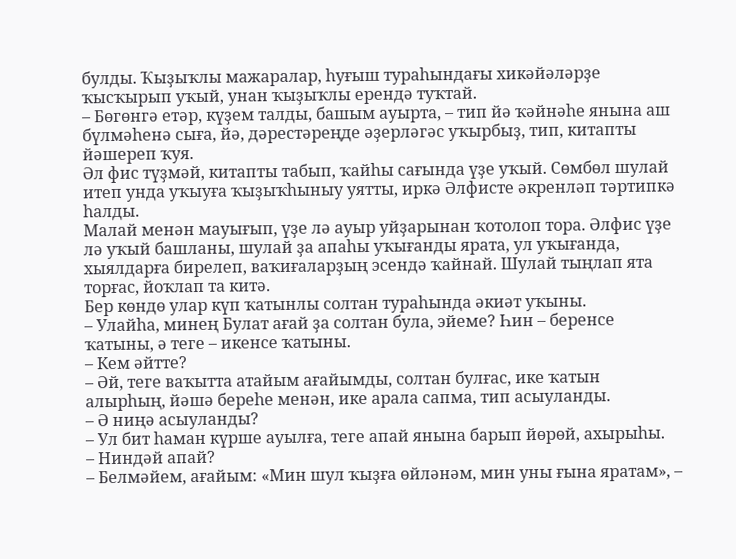булды. Ҡыҙыҡлы мажаралар, һуғыш тураһындағы хикәйәләрҙе ҡысҡырып уҡый, унан ҡыҙыҡлы ерендә туҡтай.
– Бөгөнгә етәр, күҙем талды, башым ауырта, – тип йә ҡәйнәһе янына аш бүлмәһенә сыға, йә, дәрестәреңде әҙерләгәс уҡырбыҙ, тип, китапты йәшереп ҡуя.
Әл фис түҙмәй, китапты табып, ҡайһы сағында үҙе уҡый. Сөмбөл шулай итеп унда уҡыуға ҡыҙыҡһыныу уятты, иркә Әлфисте әкренләп тәртипкә һалды.
Малай менән мауығып, үҙе лә ауыр уйҙарынан ҡотолоп тора. Әлфис үҙе лә уҡый башланы, шулай ҙа апаһы уҡығанды ярата, ул уҡығанда, хыялдарға бирелеп, ваҡиғаларҙың эсендә ҡайнай. Шулай тыңлап ята торғас, йоҡлап та китә.
Бер көндө улар күп ҡатынлы солтан тураһында әкиәт уҡыны.
– Улайһа, минең Булат ағай ҙа солтан була, эйеме? Һин – беренсе ҡатыны, ә теге – икенсе ҡатыны.
– Кем әйтте?
– Әй, теге ваҡытта атайым ағайымды, солтан булғас, ике ҡатын алырһың, йәшә береһе менән, ике арала сапма, тип асыуланды.
– Ә ниңә асыуланды?
– Ул бит һаман күрше ауылға, теге апай янына барып йөрөй, ахырыһы.
– Ниндәй апай?
– Белмәйем, ағайым: «Мин шул ҡыҙға өйләнәм, мин уны ғына яратам», –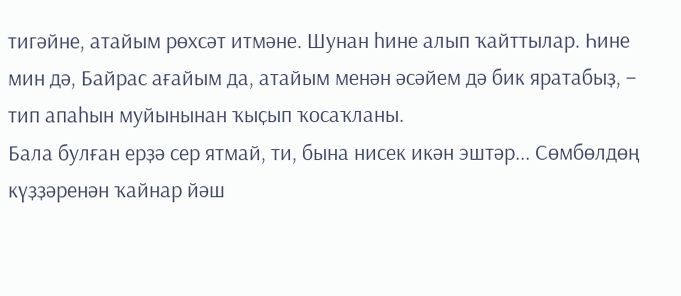тигәйне, атайым рөхсәт итмәне. Шунан һине алып ҡайттылар. Һине мин дә, Байрас ағайым да, атайым менән әсәйем дә бик яратабыҙ, – тип апаһын муйынынан ҡыҫып ҡосаҡланы.
Бала булған ерҙә сер ятмай, ти, бына нисек икән эштәр... Сөмбөлдөң күҙҙәренән ҡайнар йәш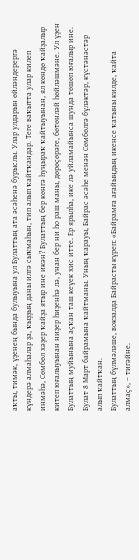аҡты, тимәк, үҙенең бында булыуына ул Булаттың ата әсәһенә бурыслы. Улар улдарын өйләндерергә күндерә алмаһалар ҙа, ҡыҙҙың даны илгә сыҡмаһын, тип алып ҡайтҡандар. Теге ваҡытта улар килеп инмәһә, Сөмбөл хәҙер ҡайҙа ятыр ине икән? Булаттың бер көнгә һуңыраҡ ҡайтыуынан, ял көндө ҡайҙалыр китеп юғалыуынан ниҙер һиҙенһә лә, унан бер ни һо раш маны, дөрөҫөрәге, бөтөнләй һөйләшмәне. Ул үҙен Булаттың муйынына аҫҡан таш кеүек хис итте. Ер ярылһа, ике лә уйламайынса шунда төшөп юғалыр ине.
Булат 8 Март байрамына ҡайтманы. Уның ҡарауы, Байрас әсәһе менән Сөмбөлгә бүләктәр, күстәнәстәр алып ҡайтҡан.
Булаттың бүлмәләше, вокзалда Байрасты күреп: «Байрамға ағайыңдың икенсе ҡатыны килде, ҡайта алмаҫ», – тигәйне.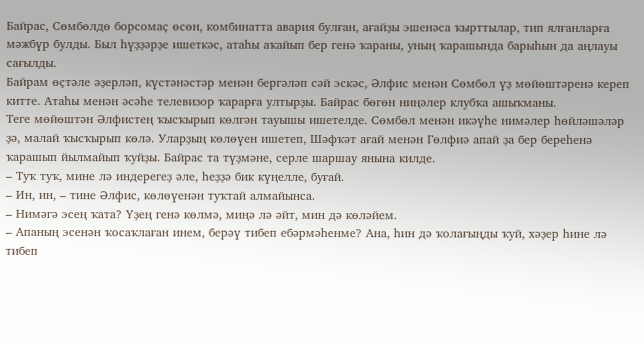Байрас, Сөмбөлдө борсомаҫ өсөн, комбинатта авария булған, ағайҙы эшенәса ҡырттылар, тип ялғанларға мәжбүр булды. Был һүҙҙәрҙе ишеткәс, атаһы аҡайып бер генә ҡараны, уның ҡарашында барыһын да аңлауы сағылды.
Байрам өҫтәле әҙерләп, күстәнәстәр менән бергәләп сәй эскәс, Әлфис менән Сөмбөл үҙ мөйөштәренә кереп китте. Атаһы менән әсәһе телевизор ҡарарға ултырҙы. Байрас бөгөн ниңәлер клубҡа ашыҡманы.
Теге мөйөштән Әлфистең ҡысҡырып көлгән тауышы ишетелде. Сөмбөл менән икәүһе нимәлер һөйләшәләр ҙә, малай ҡысҡырып көлә. Уларҙың көлөүен ишетеп, Шәфҡәт ағай менән Гөлфиә апай ҙа бер береһенә ҡарашып йылмайып ҡуйҙы. Байрас та түҙмәне, серле шаршау янына килде.
– Туҡ туҡ, мине лә индерегеҙ әле, һеҙҙә бик күңелле, буғай.
– Ин, ин, – тине Әлфис, көлөүенән туҡтай алмайынса.
– Нимәгә эсең ҡата? Үҙең генә көлмә, миңә лә әйт, мин дә көләйем.
– Апаның эсенән ҡосаҡлаған инем, берәү тибеп ебәрмәһенме? Ана, һин дә ҡолағыңды ҡуй, хәҙер һине лә тибеп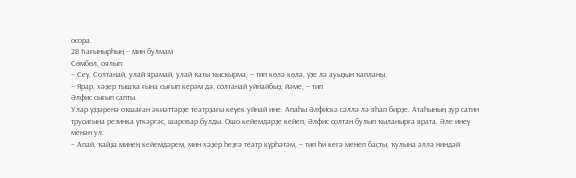осора.
28 Һағынырһың – мин булмам
Сөмбөл, оялып:
– Сеү, Солтанай, улай ярамай, улай ҡаты ҡысҡырма, – тип көлә көлә, үҙе лә ауыҙын ҡапланы.
– Ярар, хәҙер тышҡа ғына сығып керәм дә, солтанай уйнайбыҙ, йәме, – тип
Әлфис сығып сапты.
Улар үҙҙәренә оҡшаған әкиәттәрҙе театрҙағы кеүек уйнай ине. Апаһы Әлфискә сәллә лә яһап бирҙе. Атаһының ҙур сатин трусигына резинка үткәргәс, шаровар булды. Ошо кейемдәрҙе кейеп, Әлфис солтан булып ҡыланырға ярата. Әле инеү менән ул:
– Апай, ҡайҙа минең кейемдәрем, мин хәҙер һеҙгә театр күрһәтәм, – тип һи кегә менеп баҫты, ҡулына әллә ниндәй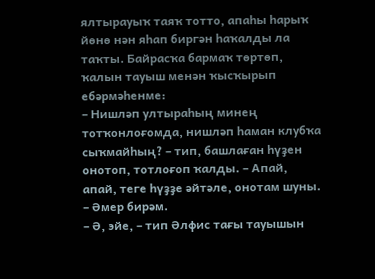ялтырауыҡ таяҡ тотто, апаһы һарыҡ йөнө нән яһап биргән һаҡалды ла таҡты. Байрасҡа бармаҡ төртөп, ҡалын тауыш менән ҡысҡырып ебәрмәһенме:
– Нишләп ултыраһың минең тотҡонлоғомда, нишләп һаман клубҡа сыҡмайһың? – тип, башлаған һүҙен онотоп, тотлоғоп ҡалды. – Апай, апай, теге һүҙҙе әйтәле, онотам шуны.
– Әмер бирәм.
– Ә, эйе, – тип Әлфис тағы тауышын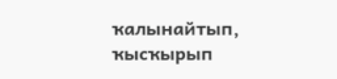ҡалынайтып, ҡысҡырып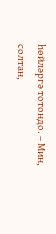һөйләргә тотондо. – Мин, солтан,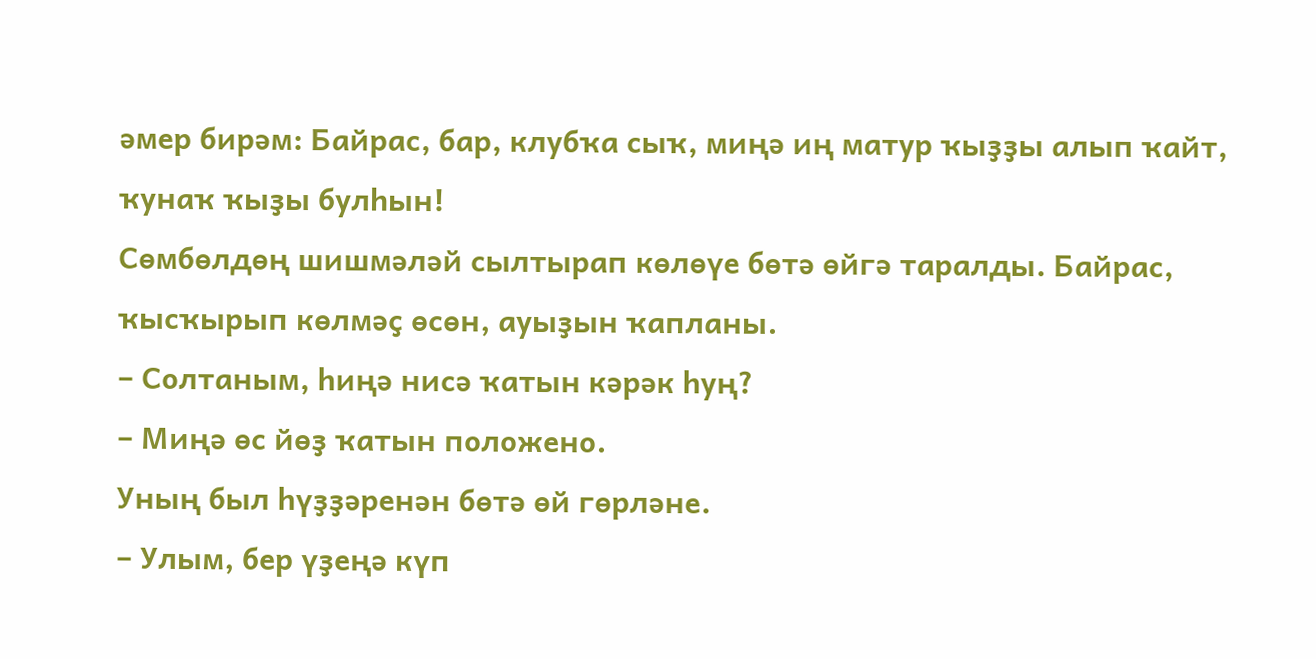әмер бирәм: Байрас, бар, клубҡа сыҡ, миңә иң матур ҡыҙҙы алып ҡайт, ҡунаҡ ҡыҙы булһын!
Сөмбөлдөң шишмәләй сылтырап көлөүе бөтә өйгә таралды. Байрас, ҡысҡырып көлмәҫ өсөн, ауыҙын ҡапланы.
– Солтаным, һиңә нисә ҡатын кәрәк һуң?
– Миңә өс йөҙ ҡатын положено.
Уның был һүҙҙәренән бөтә өй гөрләне.
– Улым, бер үҙеңә күп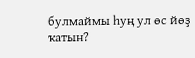булмаймы һуң ул өс йөҙ ҡатын?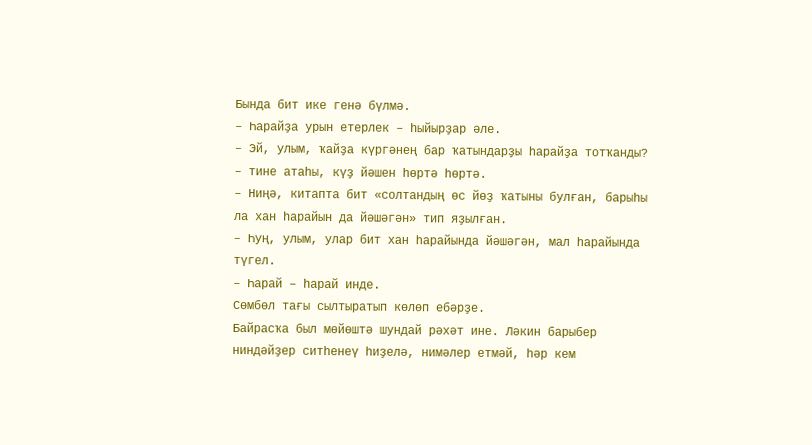Бында бит ике генә бүлмә.
– Һарайҙа урын етерлек – һыйырҙар әле.
– Эй, улым, ҡайҙа күргәнең бар ҡатындарҙы һарайҙа тотҡанды? – тине атаһы, күҙ йәшен һөртә һөртә.
– Ниңә, китапта бит «солтандың өс йөҙ ҡатыны булған, барыһы ла хан һарайын да йәшәгән» тип яҙылған.
– Һуң, улым, улар бит хан һарайында йәшәгән, мал һарайында түгел.
– Һарай – һарай инде.
Сөмбөл тағы сылтыратып көлөп ебәрҙе.
Байрасҡа был мөйөштә шундай рәхәт ине. Ләкин барыбер ниндәйҙер ситһенеү һиҙелә, нимәлер етмәй, һәр кем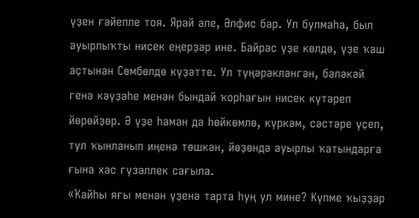үҙен ғәйепле тоя. Ярай әле, Әлфис бар. Ул булмаһа, был ауырлыҡты нисек еңерҙәр ине. Байрас үҙе көлдө, үҙе ҡаш аҫтынан Сөмбөлдө күҙәтте. Ул түңәрәкләнгән, бәләкәй генә кәүҙәһе менән бындай ҡорһағын нисек күтәреп йөрөйҙөр. Ә үҙе һаман да һөйкөмлө, күркәм, сәстәре үҫеп, тул ҡынланып иңенә төшкән, йөҙөндә ауырлы ҡатындарға ғына хас гүзәллек сағыла.
«Ҡайһы яғы менән үҙенә тарта һуң ул мине? Күпме ҡыҙҙар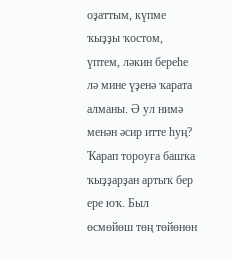оҙаттым, күпме ҡыҙҙы ҡостом, үптем, ләкин береһе лә мине үҙенә ҡарата алманы. Ә ул нимә менән әсир итте һуң? Ҡарап тороуға башҡа ҡыҙҙарҙан артыҡ бер ере юҡ. Был өсмөйөш төң төйөнөн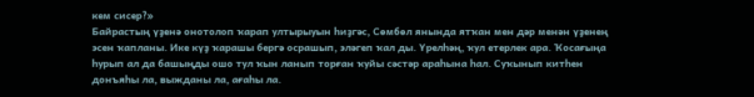кем сисер?»
Байрастың үҙенә онотолоп ҡарап ултырыуын һиҙгәс, Сөмбөл янында ятҡан мен дәр менән үҙенең эсен ҡапланы. Ике күҙ ҡарашы бергә осрашып, эләгеп ҡал ды. Үрелһәң, ҡул етерлек ара. Ҡосағыңа һурып ал да башыңды ошо тул ҡын ланып торған ҡуйы сәстәр араһына һал. Суҡынып китһен донъяһы ла, выжданы ла, ағаһы ла.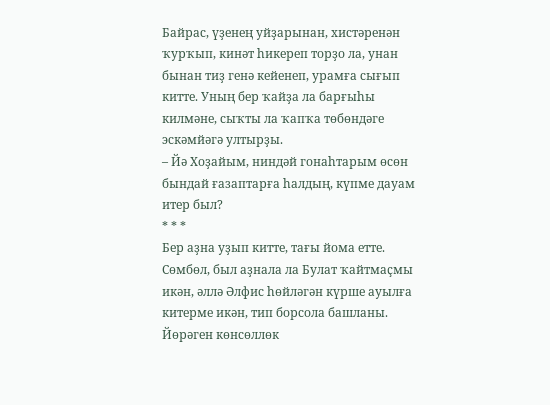Байрас, үҙенең уйҙарынан, хистәренән ҡурҡып, кинәт һикереп торҙо ла, унан бынан тиҙ генә кейенеп, урамға сығып китте. Уның бер ҡайҙа ла барғыһы килмәне, сыҡты ла ҡапҡа төбөндәге эскәмйәгә ултырҙы.
– Йә Хоҙайым, ниндәй гонаһтарым өсөн бындай ғазаптарға һалдың, күпме дауам итер был?
* * *
Бер аҙна уҙып китте, тағы йома етте. Сөмбөл, был аҙнала ла Булат ҡайтмаҫмы икән, әллә Әлфис һөйләгән күрше ауылға китерме икән, тип борсола башланы.
Йөрәген көнсөллөк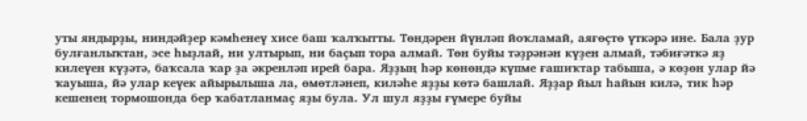уты яндырҙы, ниндәйҙер кәмһенеү хисе баш ҡалҡытты. Төндәрен йүнләп йоҡламай, аяғөҫтө үткәрә ине. Бала ҙур булғанлыҡтан, эсе һыҙлай, ни ултырып, ни баҫып тора алмай. Төн буйы тәҙрәнән күҙен алмай, тәбиғәткә яҙ килеүен күҙәтә, баҡсала ҡар ҙа әкренләп ирей бара. Яҙҙың һәр көнөндә күпме ғашиҡтар табыша, ә көҙөн улар йә ҡауыша, йә улар кеүек айырылыша ла, өмөтләнеп, киләһе яҙҙы көтә башлай. Яҙҙар йыл һайын килә, тик һәр кешенең тормошонда бер ҡабатланмаҫ яҙы була. Ул шул яҙҙы ғүмере буйы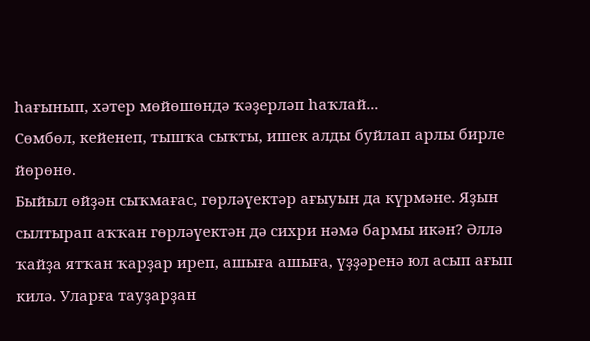һағынып, хәтер мөйөшөндә ҡәҙерләп һаҡлай...
Сөмбөл, кейенеп, тышҡа сыҡты, ишек алды буйлап арлы бирле йөрөнө.
Быйыл өйҙән сыҡмағас, гөрләүектәр ағыуын да күрмәне. Яҙын сылтырап аҡҡан гөрләүектән дә сихри нәмә бармы икән? Әллә ҡайҙа ятҡан ҡарҙар иреп, ашыға ашыға, үҙҙәренә юл асып ағып килә. Уларға тауҙарҙан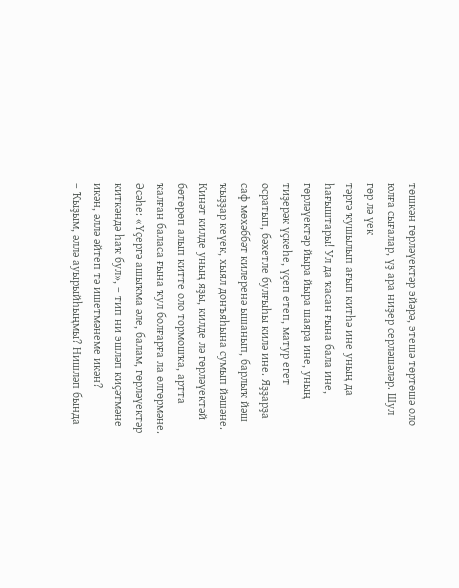төшкән гөрләүектәр эйәрә, этешә төртөшә оло юлға сығалар, үҙ ара ниҙер серләшәләр. Шул гөр лә үек
тәргә ҡушылып ағып китһә ине уның да һағыштары! Ул да ҡасан ғына бала ине, гөрләүектәр йыра йыра шаяра ине, уның тиҙерәк үҫкеһе, үҫеп етеп, матур егет осратып, бәхетле булғыһы килә ине. Яҙҙарҙа саф мөхәббәт килеренә ышанып, барлыҡ йәш ҡыҙҙар кеүек, хыял донъяһына сумып йәшәне. Кинәт килде уның яҙы, килде лә гөрләүектәй бөтөрөп алып китте оло тормошҡа, артта ҡалған баласа ғына ҡул болғарға ла өлгөрмәне.
Әсәһе: «Үҫергә ашыҡма әле, балам, гөрләүектәр киткәндә һаҡ бул», – тип ни эшләп киҫәтмәне икән, әллә әйтеп тә ишетмәнеме икән?
– Ҡыҙым, әллә ауырыйһыңмы? Нишләп бында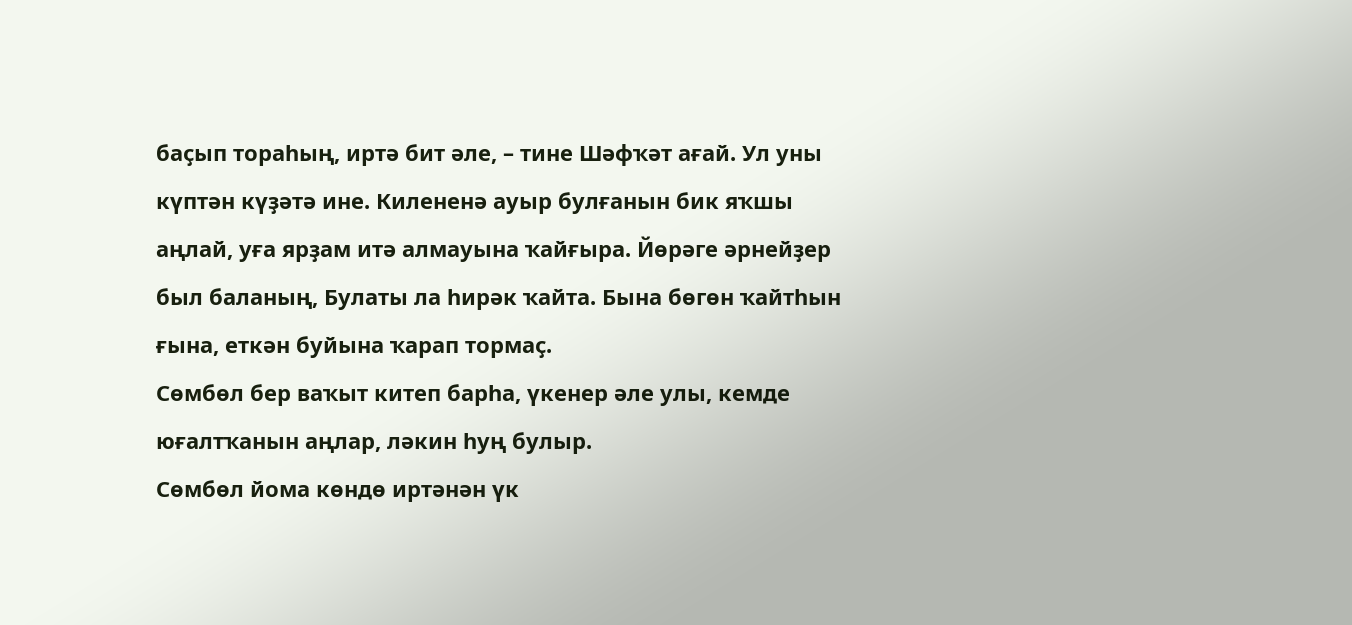баҫып тораһың, иртә бит әле, – тине Шәфҡәт ағай. Ул уны күптән күҙәтә ине. Килененә ауыр булғанын бик яҡшы аңлай, уға ярҙам итә алмауына ҡайғыра. Йөрәге әрнейҙер был баланың, Булаты ла һирәк ҡайта. Бына бөгөн ҡайтһын ғына, еткән буйына ҡарап тормаҫ.
Сөмбөл бер ваҡыт китеп барһа, үкенер әле улы, кемде юғалтҡанын аңлар, ләкин һуң булыр.
Сөмбөл йома көндө иртәнән үк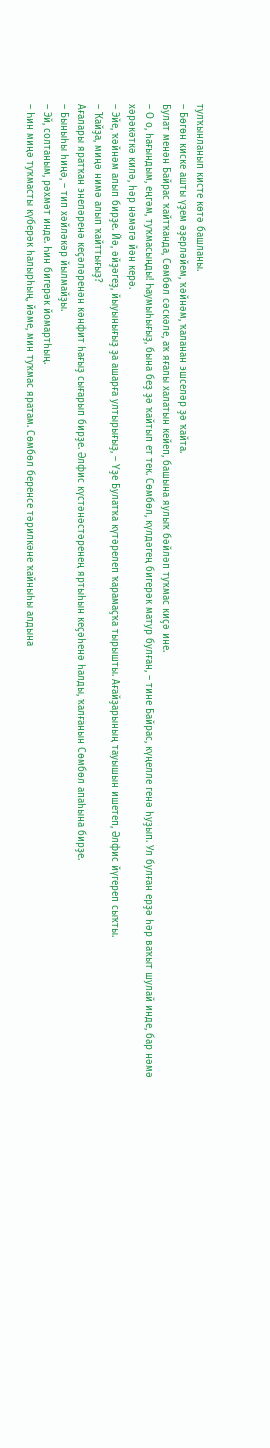тулҡынланып кисте көтә башланы.
– Бөгөн киске ашты үҙем әҙерләйем, ҡәйнәм, ҡаланан эшселәр ҙә ҡайта.
Булат менән Байрас ҡайтҡанда, Сөмбөл сәскәле, аҡ яғалы халатын кейеп, башына яулыҡ бәйләп туҡмас киҫә ине.
– О о, һағындым, еңгәм, туҡмасыңды! Һаумыһығыҙ, бына беҙ ҙә ҡайтып ет тек. Сөмбөл, күлдәгең бигерәк матур булған, – тине Байрас, күңелле генә һуҙып. Ул булған ерҙә һәр ваҡыт шулай инде, бар нәмә хәрәкәткә килә, һәр нәмәгә йән керә.
– Эйе, ҡәйнәм алып бирҙе. Йә, әйҙәгеҙ, йыуынығыҙ ҙа ашарға ултырығыҙ, – Үҙе Булатҡа күтәрелеп ҡарамаҫҡа тырышты. Ағайҙарының тауышын ишетеп, Әлфис йүгереп сыҡты.
– Ҡайҙа, миңә нимә алып ҡайттығыҙ?
Ағалары яратҡан энеләренә кеҫәләренән кәнфит һағыҙ сығарып бирҙе. Әлфис күстәнәстәренең яртыһын кеҫәһенә һалды, ҡалғанын Сөмбөл апаһына бирҙе.
– Быныһы һиңә, – тип хәйләкәр йылмайҙы.
– Эй, солтаным, рәхмәт инде. Һин бигерәк йомартһың.
– Һин миңә туҡмасты күберәк һалырһың, йәме, мин туҡмас яратам. Сөмбөл беренсе тәрилкәне ҡайныһы алдына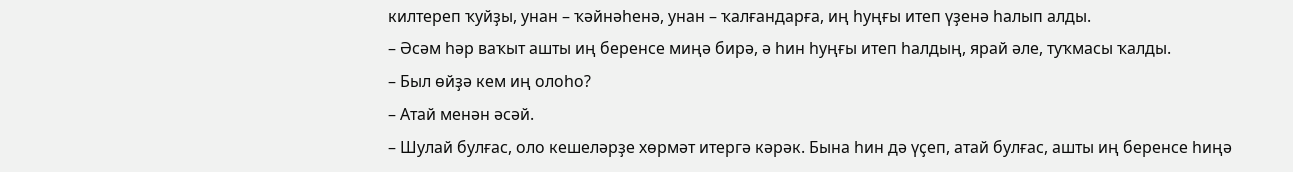килтереп ҡуйҙы, унан – ҡәйнәһенә, унан – ҡалғандарға, иң һуңғы итеп үҙенә һалып алды.
– Әсәм һәр ваҡыт ашты иң беренсе миңә бирә, ә һин һуңғы итеп һалдың, ярай әле, туҡмасы ҡалды.
– Был өйҙә кем иң олоһо?
– Атай менән әсәй.
– Шулай булғас, оло кешеләрҙе хөрмәт итергә кәрәк. Бына һин дә үҫеп, атай булғас, ашты иң беренсе һиңә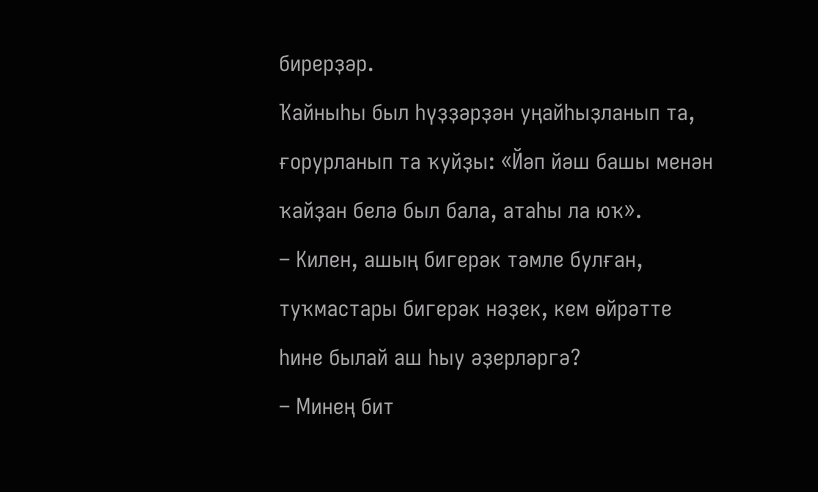бирерҙәр.
Ҡайныһы был һүҙҙәрҙән уңайһыҙланып та, ғорурланып та ҡуйҙы: «Йәп йәш башы менән ҡайҙан белә был бала, атаһы ла юҡ».
– Килен, ашың бигерәк тәмле булған, туҡмастары бигерәк нәҙек, кем өйрәтте һине былай аш һыу әҙерләргә?
– Минең бит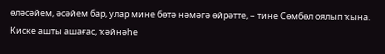өләсәйем, әсәйем бар, улар мине бөтә нәмәгә өйрәтте, – тине Сөмбөл оялып ҡына. Киске ашты ашағас, ҡәйнәһе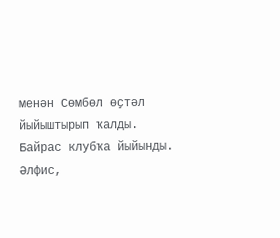менән Сөмбөл өҫтәл йыйыштырып ҡалды. Байрас клубҡа йыйынды. Әлфис,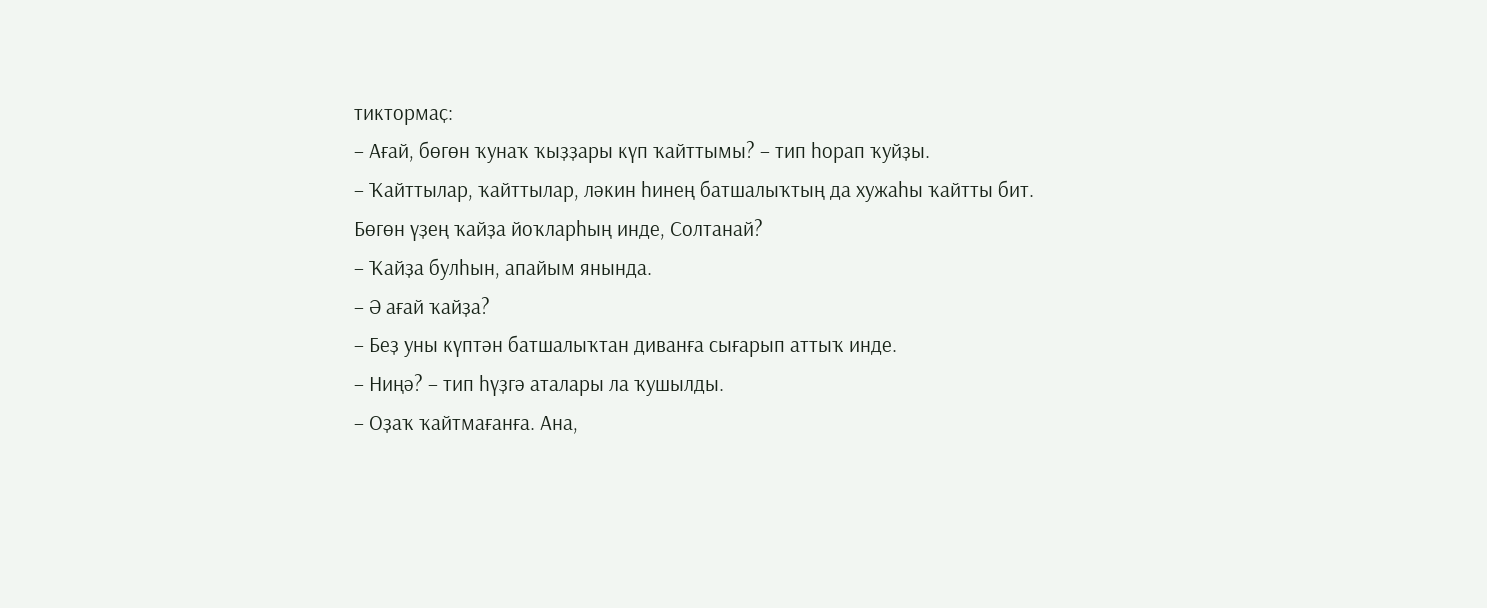тиктормаҫ:
– Ағай, бөгөн ҡунаҡ ҡыҙҙары күп ҡайттымы? – тип һорап ҡуйҙы.
– Ҡайттылар, ҡайттылар, ләкин һинең батшалыҡтың да хужаһы ҡайтты бит. Бөгөн үҙең ҡайҙа йоҡларһың инде, Солтанай?
– Ҡайҙа булһын, апайым янында.
– Ә ағай ҡайҙа?
– Беҙ уны күптән батшалыҡтан диванға сығарып аттыҡ инде.
– Ниңә? – тип һүҙгә аталары ла ҡушылды.
– Оҙаҡ ҡайтмағанға. Ана,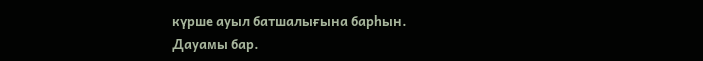күрше ауыл батшалығына барһын.
Дауамы бар.